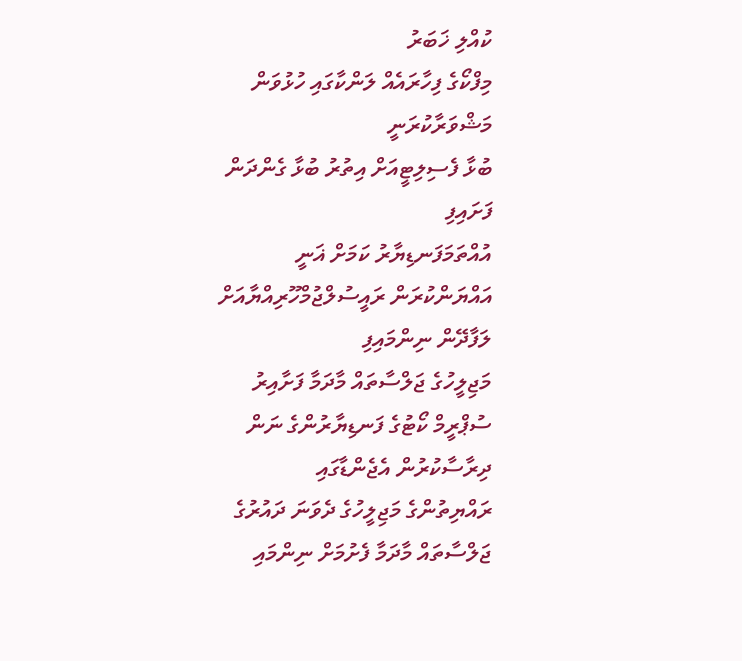ކުއްލި ޚަބަރު
މިފްކޯގެ ފިހާރައެއް ލަންކާގައި ހުޅުވަން މަޝްވަރާކުރަނީ
ބުޅާ ފެސިލިޓީއަށް އިތުރު ބުޅާ ގެންދަން ފަށައިފި
އުއްތަމަފަނޑިޔާރު ކަމަށް ޣަނީ އައްޔަންކުރަން ރައީސުލްޖުމްހޫރިއްޔާއަށް ލަފާދޭން ނިންމައިފި
މަޖިލީހުގެ ޖަލްސާތައް މާދަމާ ފަށާއިރު ސުޕްރީމް ކޯޓުގެ ފަނޑިޔާރުންގެ ނަން ދިރާސާކުރުން އެޖެންޑާގައި
ރައްޔިތުންގެ މަޖިލީހުގެ ދެވަނަ ދައުރުގެ ޖަލްސާތައް މާދަމާ ފެށުމަށް ނިންމައި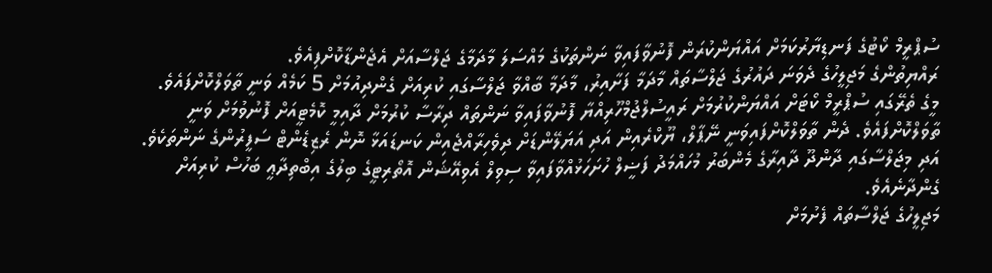ސުޕްރީމް ކޯޓުގެ ފަނޑިޔާރުކަމަށް އައްޔަންކުރަން ފޮނުވާފައިވާ ނަންތަކުގެ މައްސަލަ މާދަމާގެ ޖަލްސާއަށް އެޖެންޑާކޮށްފިއެވެ.
ރައްޔިތުންގެ މަޖިލީހުގެ ދެވަނަ ދައުރުގެ ޖަލްސާތައް މާދަމާ ފަށާއިރު، މާދަމާ ބާއްވާ ޖަލްސާގައި ކުރިއަށް ގެންދިއުމަށް 5 ކަމެއް ވަނީ ތާވަލްކޮށްފައެވެ. މީގެ ތެރޭގައި ސުޕްރީމް ކޯޓަށް އައްޔަންކުރުމަށް ރައީސުލްޖުމްހޫރިއްޔާ ފޮނުވާފައިވާ ނަންތައް ދިރާސާ ކުރުމަށް ދާއިމީ ކޮމެޓީއަށް ފޮނުވުމަށް ވަނީ ތާވަލްކޮށްފައެވެ. ދެން ތާވަލްކޮށްފައިވަނީ ނޭޕާލް، ޔޫކްރެއިން އަދި އަޔަލޭންޑަށް ދިވެހިރާއްޖެއިން ކަނޑައަޅާ ނޮން ރެޒިޑެންޓް ސަފީރުންގެ ނަންތަކެވެ. އަދި މިޖަލްސާގައި ދާންދޫ ދާއިރާގެ މެންބަރު މުހައްމަދު ފަޟީލް ހުށަހަޅުއްވާފައިވާ ސިވިލް އެވިއޭޝަން އޮތޯރިޓީގެ ބިލުގެ އިބްތިދާޢީ ބަހުސް ކުރިއަށް ގެންދާނެއެވެ.
މަޖިލީހުގެ ޖަލްސާތައް ފެށުމަށް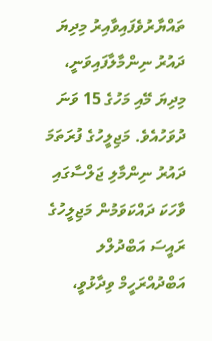ތައްޔާރުވެފައިވާއިރު މިދިޔަ ދައުރު ނިންމާލާފައިވަނީ، މިދިޔަ މޭއި މަހުގެ 15 ވަނަ ދުވަހުއެވެ. މަޖިލީހުގެ ފުރަތަމަ ދައުރު ނިންމާލި ޖަލްސާގައި ވާހަކަ ދައްކަވަމުން މަޖިލީހުގެ ރައީސަ އަބްދުލްލ އަބްދުއްރަހީމް ވިދާޅުވީ،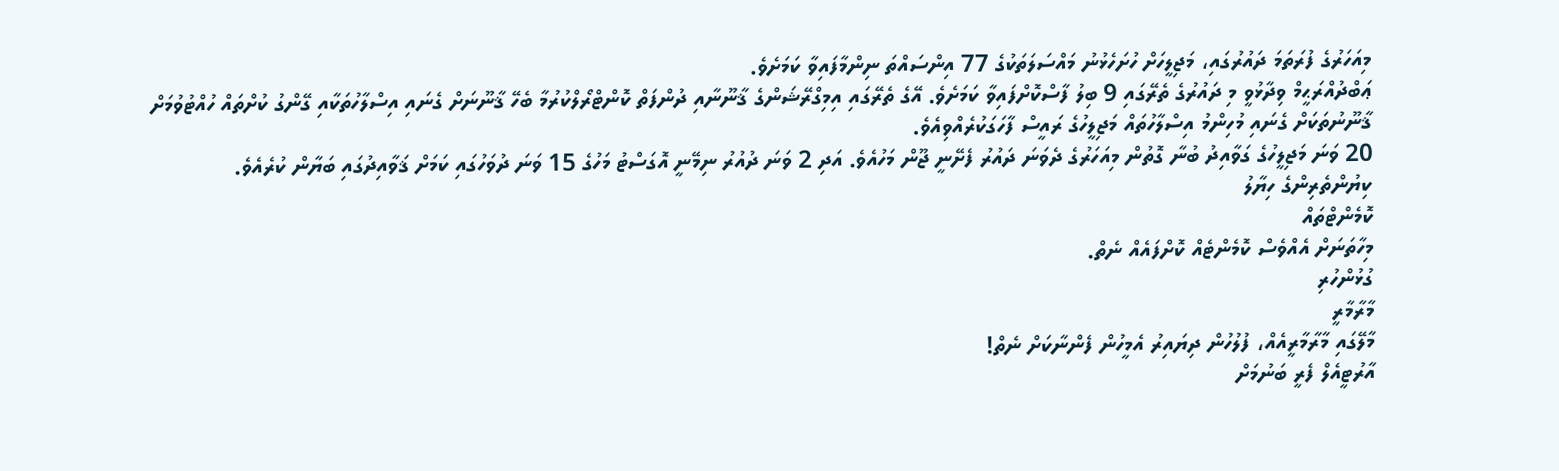މިއަހަރުގެ ފުރަތަމަ ދައުރުގައި، މަޖިލީހަށް ހުށަހެޅުނު މައްސަލަތަކުގެ 77 އިންސައްތަ ނިންމާފައިވާ ކަމަށެވެ.
ޢަބްދުއްރަޙީމް ވިދާޅުވީ މި ދައުރުގެ ތެރޭގައި 9 ބިލު ފާސްކޮށްފައިވާ ކަމަށެވެ. އޭގެ ތެރޭގައި އިމިގްރޭޝަންގެ ޤާނޫނާއި ދުންފަތް ކޮންޓްރޯލްކުރުމާ ބެހޭ ޤާނޫނަށް ގެނައި އިސްލާހުތަކާއި ގޭންގު ކުށްތައް ހުއްޓުވުމަށް ޤާނޫނުތަކަށް ގެނައި މުހިންމު އިސްލާހުތައް މަޖިލީހުގެ ރައީސް ފާހަގަކުރެއްވިއެވެ.
20 ވަނަ މަޖިލީހުގެ ގަވާއިދު ބުނާ ގޮތުން މިއަހަރުގެ ދެވަނަ ދައުރު ފެށޭނީ ޖޫން މަހުއެވެ. އަދި 2 ވަނަ ދުއުރު ނިމޭނީ އޮގަސްޓު މަހުގެ 15 ވަނަ ދުވަހުގައި ކަމަށް ޤަވާއިދުގައި ބަޔާން ކުރެއެވެ.
ކިޔުންތެރިންގެ ހިޔާލު
ކޮމެންޓްތައް
މިހާތަނަށް އެއްވެސް ކޮމެންޓެއް ކޮށްފައެއް ނެތް.
ގުޅުންހުރި
މާރާމާރީ
މާލޭގައި މާރާމާރީއެއް، ފުލުހުން ދިޔައިރު އެމީހުން ފެންނާކަށް ނެތް!
އާރުޓީއެލް ފެރީ ބަނުމަށް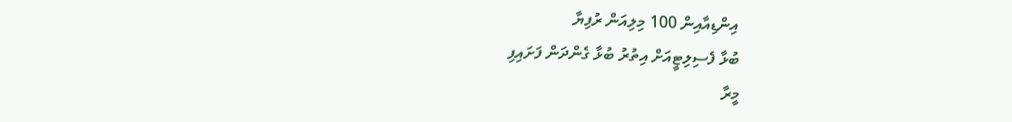އިންޑިއާއިން 100 މިލިއަން ރުފިޔާ
ބުޅާ ފެސިލިޓީއަށް އިތުރު ބުޅާ ގެންދަން ފަށައިފި
މީރާ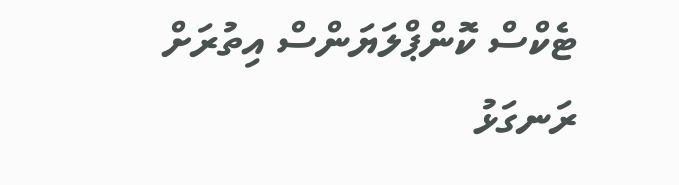ޓެކްސް ކޮންޕްލަޔަންސް އިތުރަށް ރަނގަޅު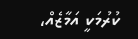ކުރުމަކީ އަމާޒެއް،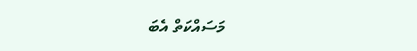މަސައްކަތް އެބަ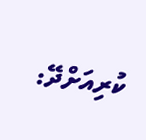ކުރިއަށްދޭ: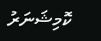ކޮމިޝަނަރު